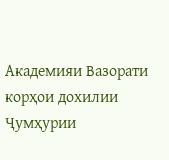Академияи Вазорати корҳои дохилии Ҷумҳурии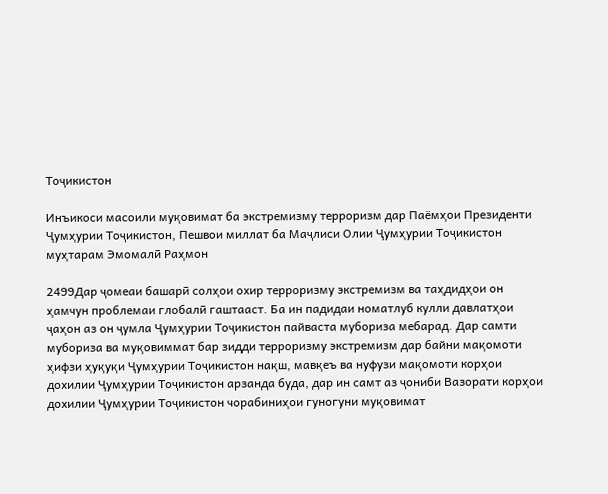Тоҷикистон

Инъикоси масоили муқовимат ба экстремизму терроризм дар Паёмҳои Президенти Ҷумҳурии Тоҷикистон, Пешвои миллат ба Маҷлиси Олии Ҷумҳурии Тоҷикистон муҳтарам Эмомалӣ Раҳмон

2499Дар ҷомеаи башарӣ солҳои охир терроризму экстремизм ва таҳдидҳои он ҳамчун проблемаи глобалӣ гаштааст. Ба ин падидаи номатлуб кулли давлатҳои ҷаҳон аз он ҷумла Ҷумҳурии Тоҷикистон пайваста мубориза мебарад. Дар самти мубориза ва муқовиммат бар зидди терроризму экстремизм дар байни мақомоти ҳифзи ҳуқуқи Ҷумҳурии Тоҷикистон нақш, мавқеъ ва нуфузи мақомоти корҳои дохилии Ҷумҳурии Тоҷикистон арзанда буда, дар ин самт аз ҷониби Вазорати корҳои дохилии Ҷумҳурии Тоҷикистон чорабиниҳои гуногуни муқовимат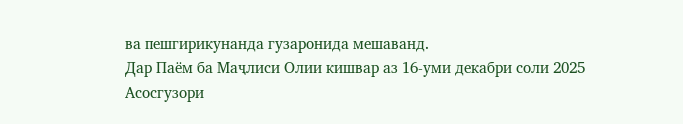ва пешгирикунанда гузаронида мешаванд.
Дар Паём ба Маҷлиси Олии кишвар аз 16-уми декабри соли 2025 Асосгузори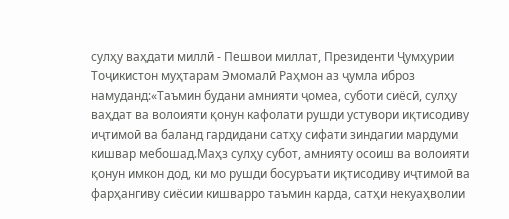сулҳу ваҳдати миллӣ - Пешвои миллат, Президенти Ҷумҳурии Тоҷикистон муҳтарам Эмомалӣ Раҳмон аз ҷумла иброз намуданд:«Таъмин будани амнияти ҷомеа, суботи сиёсӣ, сулҳу ваҳдат ва волоияти қонун кафолати рушди устувори иқтисодиву иҷтимоӣ ва баланд гардидани сатҳу сифати зиндагии мардуми кишвар мебошад.Маҳз сулҳу субот, амнияту осоиш ва волоияти қонун имкон дод, ки мо рушди босуръати иқтисодиву иҷтимоӣ ва фарҳангиву сиёсии кишварро таъмин карда, сатҳи некуаҳволии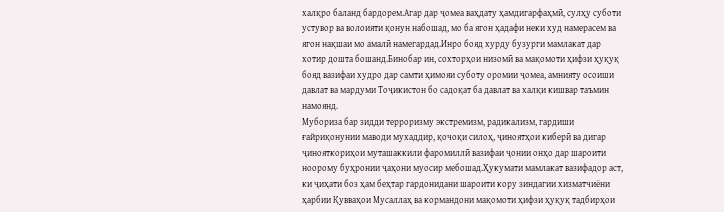халқро баланд бардорем.Агар дар ҷомеа ваҳдату ҳамдигарфаҳмӣ, сулҳу суботи устувор ва волоияти қонун набошад, мо ба ягон ҳадафи неки худ намерасем ва ягон нақшаи мо амалӣ намегардад.Инро бояд хурду бузурги мамлакат дар хотир дошта бошанд.Бинобар ин, сохторҳои низомӣ ва мақомоти ҳифзи ҳуқуқ бояд вазифаи худро дар самти ҳимояи суботу оромии ҷомеа, амнияту осоиши давлат ва мардуми Тоҷикистон бо садоқат ба давлат ва халқи кишвар таъмин намоянд.
Мубориза бар зидди терроризму экстремизм, радикализм, гардиши ғайриқонунии маводи мухаддир, қочоқи силоҳ, ҷиноятҳои киберӣ ва дигар ҷинояткориҳои муташаккили фаромиллӣ вазифаи ҷонии онҳо дар шароити ноорому буҳронии ҷаҳони муосир мебошад.Ҳукумати мамлакат вазифадор аст, ки ҷиҳати боз ҳам беҳтар гардонидани шароити кору зиндагии хизматчиёни ҳарбии Қувваҳои Мусаллаҳ ва кормандони мақомоти ҳифзи ҳуқуқ тадбирҳои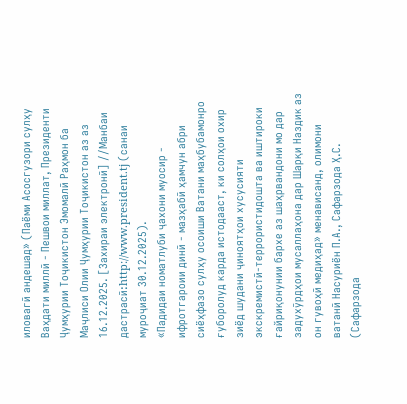иловагӣ андешад» (Паёми Асосгузори сулҳу Ваҳдати миллӣ - Пешвои миллат, Президенти Ҷумҳурии Тоҷикистон Эмомалӣ Раҳмон ба Маҷлиси Олии Ҷумҳурии Тоҷикистон аз аз 16.12.2025. [Захираи электронӣ] //Манбаи дастрасӣ:http://www.president.tj (санаи муроҷиат 30.12.2025).
«Падидаи номатлуби ҷахони муосир - ифротгароии динӣ - мазҳабӣ ҳамчун абри сиёҳфазо сулҳу осоиши Ватани маҳбубамонро ғуборолуд карда истодааст, ки солҳои охир зиёд шудани ҷиноятҳои хусусияти экскремистӣ-террористидошта ва иштироки ғайриқонунии бархе аз шаҳрвандони мо дар задухӯрдҳои мусаллаҳона дар Шарқи Наздик аз он гувоҳӣ медиҳад» менависанд, олимони ватанӣ Насуриён П.А., Сафарзода Ҳ.С. (Сафарзода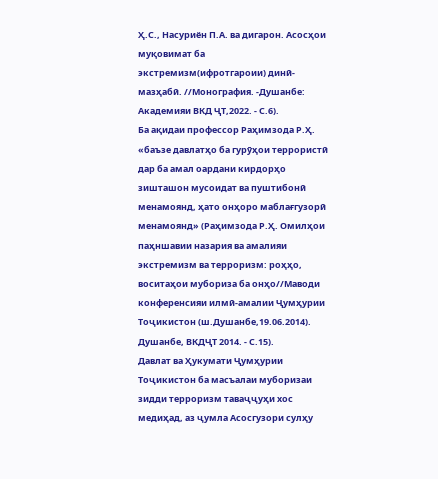Ҳ.С., Насуриён П.А. ва дигарон. Асосҳои муқовимат ба экстремизм(ифротгароии) динӣ-мазҳабӣ. //Монография. -Душанбе: Академияи ВКД ҶТ,2022. - С.6).
Ба ақидаи профессор Раҳимзода Р.Ҳ. «баъзе давлатҳо ба гурӯҳои террористӣ дар ба амал оардани кирдорҳо зишташон мусоидат ва пуштибонӣ менамоянд, ҳато онҳоро маблағгузорӣ менамоянд» (Раҳимзода Р.Ҳ. Омилҳои паҳншавии назария ва амалияи экстремизм ва терроризм: роҳҳо, воситаҳои мубориза ба онҳо//Маводи конференсияи илмӣ-амалии Ҷумҳурии Тоҷикистон (ш.Душанбе,19.06.2014). Душанбе, ВКДҶТ 2014. - С.15).
Давлат ва Ҳукумати Ҷумҳурии Тоҷикистон ба масъалаи муборизаи зидди терроризм таваҷҷуҳи хос медиҳад, аз ҷумла Асосгузори сулҳу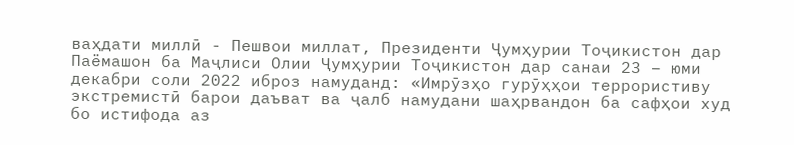ваҳдати миллӣ - Пешвои миллат, Президенти Ҷумҳурии Тоҷикистон дар Паёмашон ба Маҷлиси Олии Ҷумҳурии Тоҷикистон дар санаи 23 – юми декабри соли 2022 иброз намуданд: «Имрӯзҳо гурӯҳҳои террористиву экстремистӣ барои даъват ва ҷалб намудани шаҳрвандон ба сафҳои худ бо истифода аз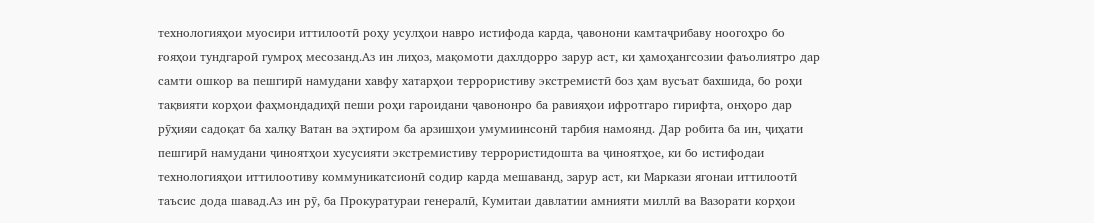технологияҳои муосири иттилоотӣ роҳу усулҳои навро истифода карда, ҷавонони камтаҷрибаву ноогоҳро бо ғояҳои тундгароӣ гумроҳ месозанд.Аз ин лиҳоз, мақомоти дахлдорро зарур аст, ки ҳамоҳангсозии фаъолиятро дар самти ошкор ва пешгирӣ намудани хавфу хатарҳои террористиву экстремистӣ боз ҳам вусъат бахшида, бо роҳи тақвияти корҳои фаҳмондадиҳӣ пеши роҳи гароидани ҷавононро ба равияҳои ифротгаро гирифта, онҳоро дар рӯҳияи садоқат ба халқу Ватан ва эҳтиром ба арзишҳои умумиинсонӣ тарбия намоянд. Дар робита ба ин, ҷиҳати пешгирӣ намудани ҷиноятҳои хусусияти экстремистиву террористидошта ва ҷиноятҳое, ки бо истифодаи технологияҳои иттилоотиву коммуникатсионӣ содир карда мешаванд, зарур аст, ки Маркази ягонаи иттилоотӣ таъсис дода шавад.Аз ин рӯ, ба Прокуратураи генералӣ, Кумитаи давлатии амнияти миллӣ ва Вазорати корҳои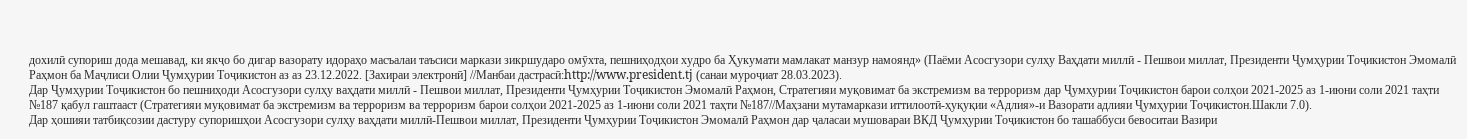дохилӣ супориш дода мешавад, ки якҷо бо дигар вазорату идораҳо масъалаи таъсиси маркази зикршударо омӯхта, пешниҳодҳои худро ба Ҳукумати мамлакат манзур намоянд» (Паёми Асосгузори сулҳу Ваҳдати миллӣ - Пешвои миллат, Президенти Ҷумҳурии Тоҷикистон Эмомалӣ Раҳмон ба Маҷлиси Олии Ҷумҳурии Тоҷикистон аз аз 23.12.2022. [Захираи электронӣ] //Манбаи дастрасӣ:http://www.president.tj (санаи муроҷиат 28.03.2023).
Дар Ҷумҳурии Тоҷикистон бо пешниҳоди Асосгузори сулҳу ваҳдати миллӣ - Пешвои миллат, Президенти Ҷумҳурии Тоҷикистон Эмомалӣ Раҳмон, Стратегияи муқовимат ба экстремизм ва терроризм дар Ҷумҳурии Тоҷикистон барои солҳои 2021-2025 аз 1-июни соли 2021 таҳти №187 қабул гаштааст (Стратегияи муқовимат ба экстремизм ва терроризм ва терроризм барои солҳои 2021-2025 аз 1-июни соли 2021 таҳти №187//Маҳзани мутамаркази иттилоотӣ-ҳуқуқии «Адлия»-и Вазорати адлияи Ҷумҳурии Тоҷикистон.Шакли 7.0).
Дар ҳошияи татбиқсозии дастуру супоришҳои Асосгузори сулҳу ваҳдати миллӣ-Пешвои миллат, Президенти Ҷумҳурии Тоҷикистон Эмомалӣ Раҳмон дар ҷаласаи мушовараи ВКД Ҷумҳурии Тоҷикистон бо ташаббуси бевоситаи Вазири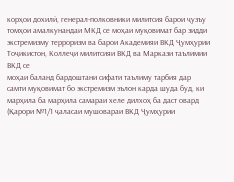корҳои дохилӣ, генерал-полковники милитсия барои ҷузъу томҳои амалкунандаи МКД се моҳаи муқовимат бар зидди экстремизму терроризм ва барои Академияи ВКД Ҷумҳурии Тоҷикистон, Коллеҷи милитсияи ВКД ва Маркази таълимии ВКД се
моҳаи баланд бардоштани сифати таълиму тарбия дар самти муқовимат бо экстремизм эълон карда шуда буд, ки марҳила ба марҳила самараи хеле дилхоҳ ба даст овард (Қарори №1/1 ҷаласаи мушовараи ВКД Ҷумҳурии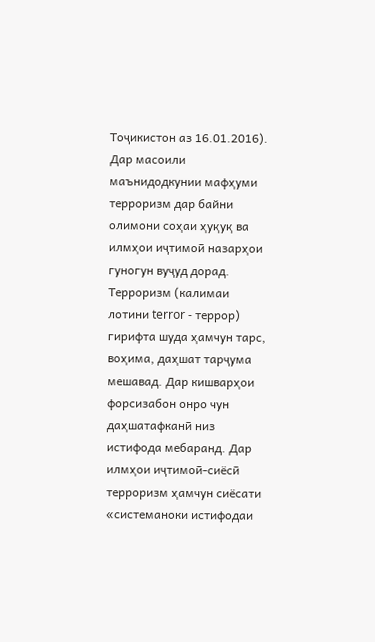Тоҷикистон аз 16.01.2016).
Дар масоили маънидодкунии мафҳуми терроризм дар байни олимони соҳаи ҳуқуқ ва илмҳои иҷтимоӣ назарҳои гуногун вуҷуд дорад. Терроризм (калимаи лотини terror - террор) гирифта шуда ҳамчун тарс, воҳима, даҳшат тарҷума мешавад. Дар кишварҳои форсизабон онро чун даҳшатафканӣ низ истифода мебаранд. Дар илмҳои иҷтимоӣ-сиёсӣ терроризм ҳамчун сиёсати «системаноки истифодаи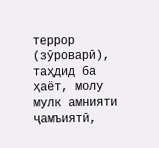террор (зӯроварӣ), таҳдид ба ҳаёт, молу мулк амнияти ҷамъиятӣ,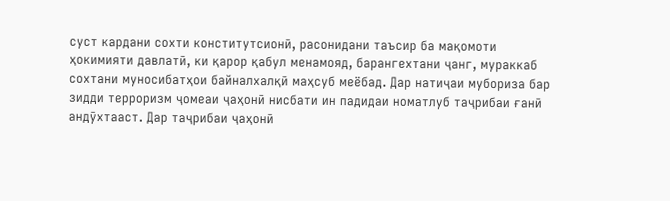суст кардани сохти конститутсионӣ, расонидани таъсир ба мақомоти ҳокимияти давлатӣ, ки қарор қабул менамояд, барангехтани ҷанг, мураккаб сохтани муносибатҳои байналхалқӣ маҳсуб меёбад. Дар натиҷаи мубориза бар зидди терроризм ҷомеаи ҷаҳонӣ нисбати ин падидаи номатлуб таҷрибаи ғанӣ андӯхтааст. Дар таҷрибаи ҷаҳонӣ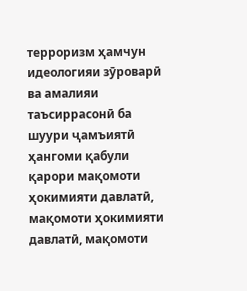терроризм ҳамчун идеологияи зӯроварӣ ва амалияи таъсиррасонӣ ба шуури ҷамъиятӣ ҳангоми қабули қарори мақомоти ҳокимияти давлатӣ, мақомоти ҳокимияти давлатӣ, мақомоти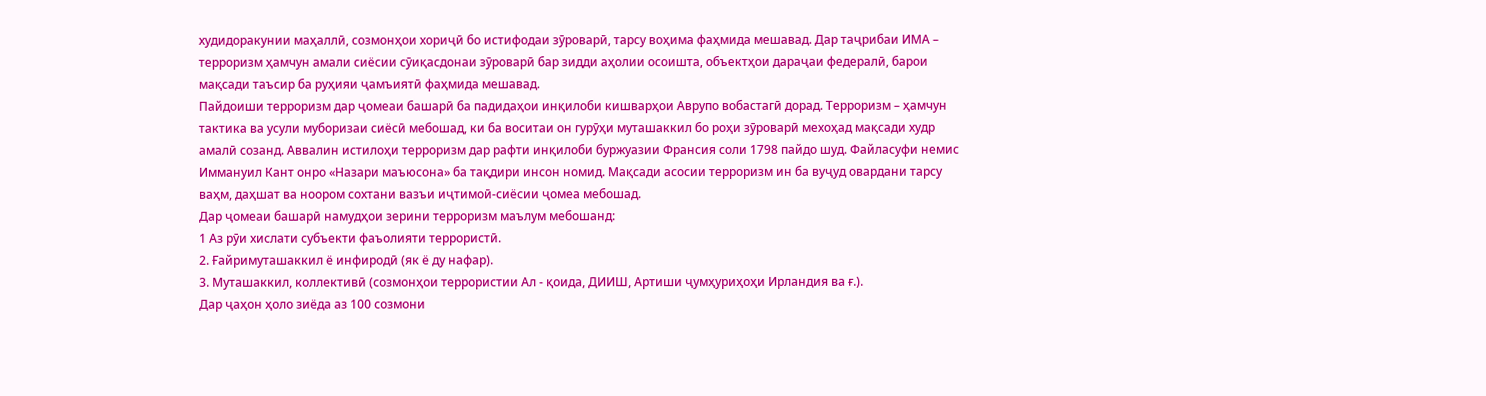худидоракунии маҳаллӣ, созмонҳои хориҷӣ бо истифодаи зӯроварӣ, тарсу воҳима фаҳмида мешавад. Дар таҷрибаи ИМА – терроризм ҳамчун амали сиёсии сӯиқасдонаи зӯроварӣ бар зидди аҳолии осоишта, объектҳои дараҷаи федералӣ, барои мақсади таъсир ба руҳияи ҷамъиятӣ фаҳмида мешавад.
Пайдоиши терроризм дар ҷомеаи башарӣ ба падидаҳои инқилоби кишварҳои Аврупо вобастагӣ дорад. Терроризм – ҳамчун тактика ва усули муборизаи сиёсӣ мебошад, ки ба воситаи он гурӯҳи муташаккил бо роҳи зӯроварӣ мехоҳад мақсади худр амалӣ созанд. Аввалин истилоҳи терроризм дар рафти инқилоби буржуазии Франсия соли 1798 пайдо шуд. Файласуфи немис Иммануил Кант онро «Назари маъюсона» ба тақдири инсон номид. Мақсади асосии терроризм ин ба вуҷуд овардани тарсу ваҳм, даҳшат ва ноором сохтани вазъи иҷтимоӣ-сиёсии ҷомеа мебошад.
Дар ҷомеаи башарӣ намудҳои зерини терроризм маълум мебошанд:
1 Аз рӯи хислати субъекти фаъолияти террористӣ.
2. Ғайримуташаккил ё инфиродӣ (як ё ду нафар).
3. Муташаккил, коллективӣ (созмонҳои террористии Ал - қоида, ДИИШ, Артиши ҷумҳуриҳоҳи Ирландия ва ғ.).
Дар ҷаҳон ҳоло зиёда аз 100 созмони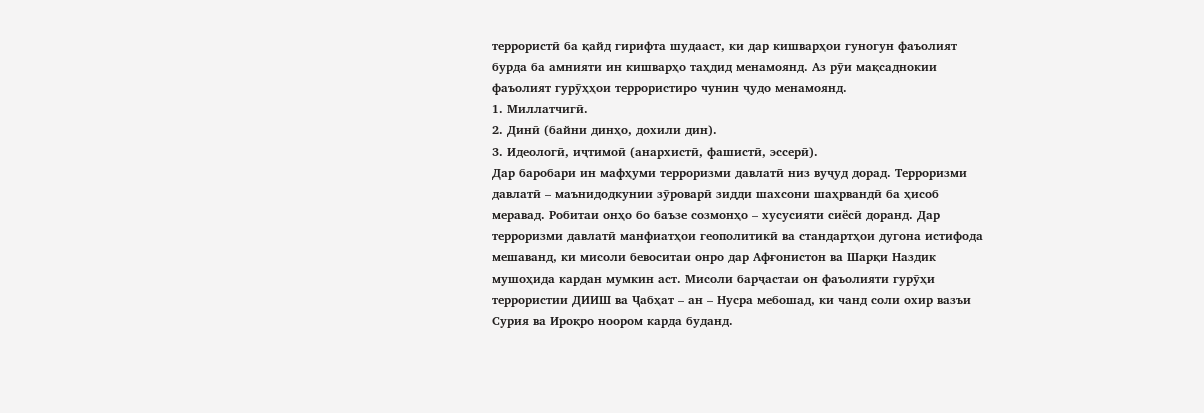террористӣ ба қайд гирифта шудааст, ки дар кишварҳои гуногун фаъолият бурда ба амнияти ин кишварҳо таҳдид менамоянд. Аз рӯи мақсаднокии фаъолият гурӯҳҳои террористиро чунин ҷудо менамоянд.
1. Миллатчигӣ.
2. Динӣ (байни динҳо, дохили дин).
3. Идеологӣ, иҷтимоӣ (анархистӣ, фашистӣ, эссерӣ).
Дар баробари ин мафҳуми терроризми давлатӣ низ вуҷуд дорад. Терроризми давлатӣ – маънидодкунии зӯроварӣ зидди шахсони шаҳрвандӣ ба ҳисоб меравад. Робитаи онҳо бо баъзе созмонҳо – хусусияти сиёсӣ доранд. Дар терроризми давлатӣ манфиатҳои геополитикӣ ва стандартҳои дугона истифода мешаванд, ки мисоли бевоситаи онро дар Афғонистон ва Шарқи Наздик мушоҳида кардан мумкин аст. Мисоли барҷастаи он фаъолияти гурӯҳи террористии ДИИШ ва Ҷабҳат – ан – Нусра мебошад, ки чанд соли охир вазъи Сурия ва Ироқро ноором карда буданд.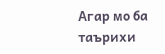Агар мо ба таърихи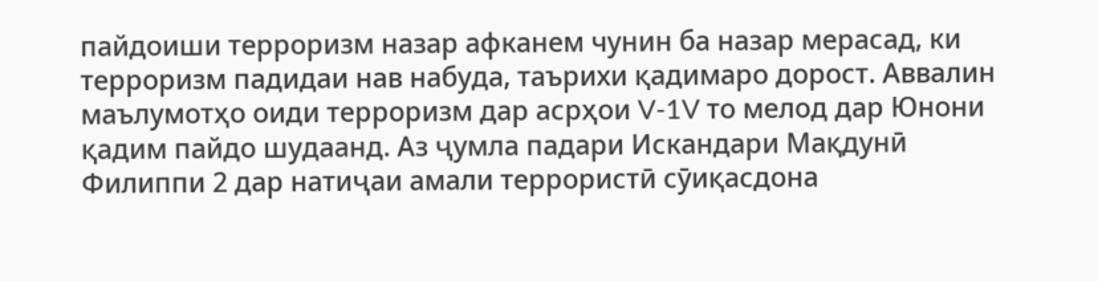пайдоиши терроризм назар афканем чунин ба назар мерасад, ки терроризм падидаи нав набуда, таърихи қадимаро дорост. Аввалин маълумотҳо оиди терроризм дар асрҳои V-1V то мелод дар Юнони қадим пайдо шудаанд. Аз ҷумла падари Искандари Мақдунӣ Филиппи 2 дар натиҷаи амали террористӣ сӯиқасдона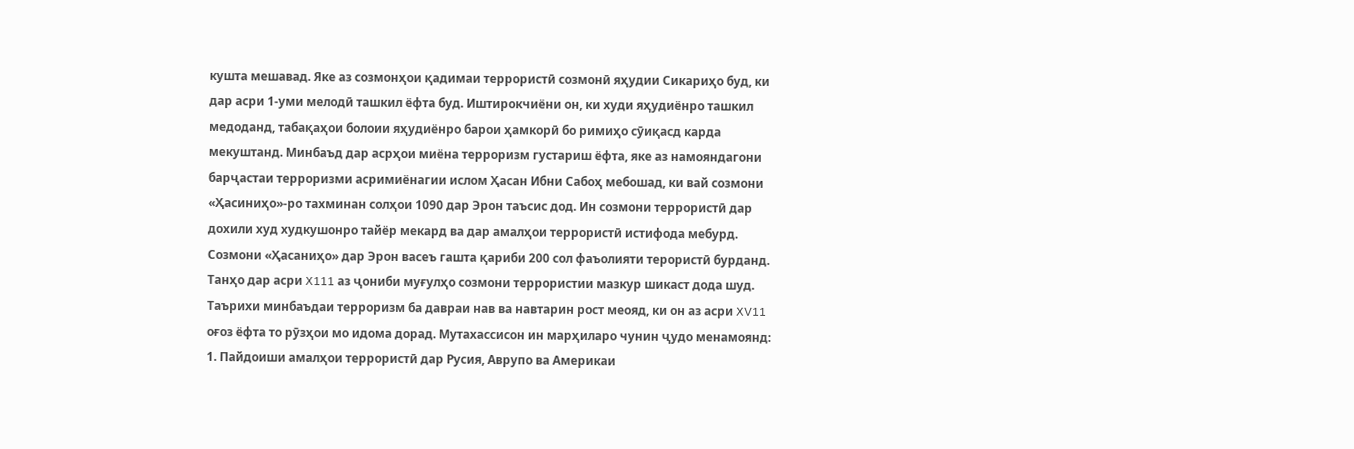кушта мешавад. Яке аз созмонҳои қадимаи террористӣ созмонӣ яҳудии Сикариҳо буд, ки дар асри 1-уми мелодӣ ташкил ёфта буд. Иштирокчиёни он, ки худи яҳудиёнро ташкил медоданд, табақаҳои болоии яҳудиёнро барои ҳамкорӣ бо римиҳо сӯиқасд карда мекуштанд. Минбаъд дар асрҳои миёна терроризм густариш ёфта, яке аз намояндагони барҷастаи терроризми асримиёнагии ислом Ҳасан Ибни Сабоҳ мебошад, ки вай созмони «Ҳасиниҳо»-ро тахминан солҳои 1090 дар Эрон таъсис дод. Ин созмони террористӣ дар дохили худ худкушонро тайёр мекард ва дар амалҳои террористӣ истифода мебурд. Созмони «Ҳасаниҳо» дар Эрон васеъ гашта қариби 200 сол фаъолияти терористӣ бурданд. Танҳо дар асри X111 аз ҷониби муғулҳо созмони террористии мазкур шикаст дода шуд.
Таърихи минбаъдаи терроризм ба давраи нав ва навтарин рост меояд, ки он аз асри XV11 оғоз ёфта то рӯзҳои мо идома дорад. Мутахассисон ин марҳиларо чунин ҷудо менамоянд:
1. Пайдоиши амалҳои террористӣ дар Русия, Аврупо ва Америкаи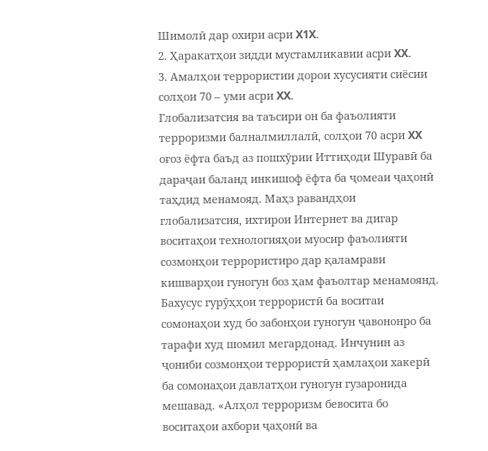Шимолӣ дар охири асри X1X.
2. Ҳаракатҳои зидди мустамликавии асри XX.
3. Амалҳои террористии дорои хусусияти сиёсии солҳои 70 – уми асри XX.
Глобализатсия ва таъсири он ба фаъолияти терроризми балналмиллалӣ, солҳои 70 асри XX оғоз ёфта баъд аз пошхӯрии Иттиҳоди Шуравӣ ба дараҷаи баланд инкишоф ёфта ба ҷомеаи ҷаҳонӣ таҳдид менамояд. Маҳз равандҳои глобализатсия, ихтирои Интернет ва дигар воситаҳои технологияҳои муосир фаъолияти созмонҳои террористиро дар қаламрави кишварҳои гуногун боз ҳам фаъолтар менамоянд. Бахусус гурӯҳҳои террористӣ ба воситаи сомонаҳои худ бо забонҳои гуногун ҷавононро ба тарафи худ шомил мегардонад. Инчунин аз ҷониби созмонҳои террористӣ ҳамлаҳои хакерӣ ба сомонаҳои давлатҳои гуногун гузаронида мешавад. «Алҳол терроризм бевосита бо воситаҳои ахбори ҷаҳонӣ ва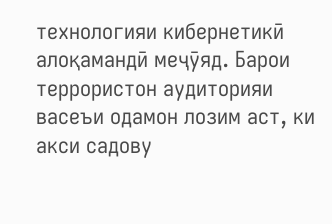технологияи кибернетикӣ алоқамандӣ меҷӯяд. Барои террористон аудиторияи васеъи одамон лозим аст, ки акси садову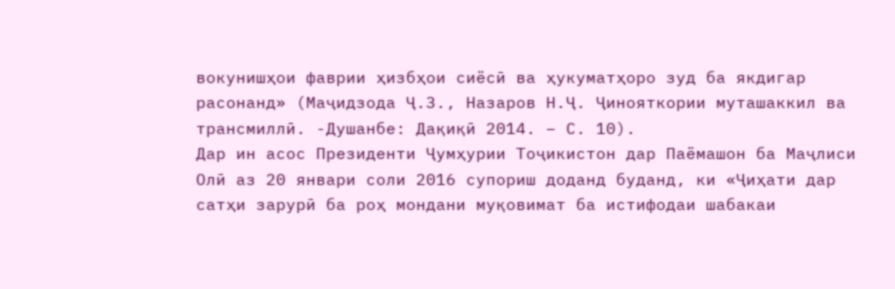вокунишҳои фаврии ҳизбҳои сиёсӣ ва ҳукуматҳоро зуд ба якдигар расонанд» (Маҷидзода Ҷ.З., Назаров Н.Ҷ. Ҷинояткории муташаккил ва трансмиллӣ. -Душанбе: Дақиқӣ 2014. – С. 10).
Дар ин асос Президенти Ҷумҳурии Тоҷикистон дар Паёмашон ба Маҷлиси Олӣ аз 20 январи соли 2016 супориш доданд буданд, ки «Ҷиҳати дар сатҳи зарурӣ ба роҳ мондани муқовимат ба истифодаи шабакаи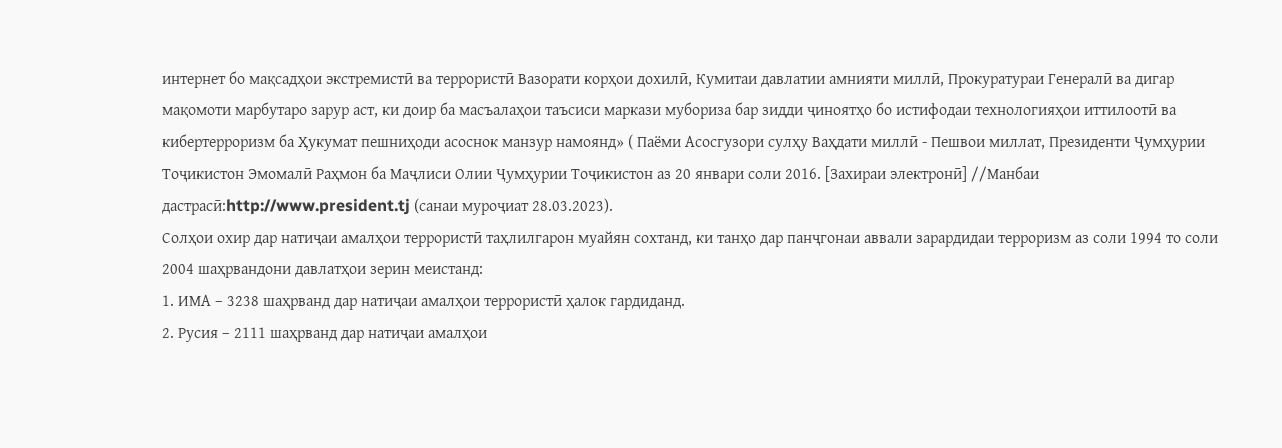интернет бо мақсадҳои экстремистӣ ва террористӣ Вазорати корҳои дохилӣ, Кумитаи давлатии амнияти миллӣ, Прокуратураи Генералӣ ва дигар мақомоти марбутаро зарур аст, ки доир ба масъалаҳои таъсиси маркази мубориза бар зидди ҷиноятҳо бо истифодаи технологияҳои иттилоотӣ ва кибертерроризм ба Ҳукумат пешниҳоди асоснок манзур намоянд» ( Паёми Асосгузори сулҳу Ваҳдати миллӣ - Пешвои миллат, Президенти Ҷумҳурии Тоҷикистон Эмомалӣ Раҳмон ба Маҷлиси Олии Ҷумҳурии Тоҷикистон аз 20 январи соли 2016. [Захираи электронӣ] //Манбаи дастрасӣ:http://www.president.tj (санаи муроҷиат 28.03.2023).
Солҳои охир дар натиҷаи амалҳои террористӣ таҳлилгарон муайян сохтанд, ки танҳо дар панҷгонаи аввали зарардидаи терроризм аз соли 1994 то соли 2004 шаҳрвандони давлатҳои зерин меистанд:
1. ИМА – 3238 шаҳрванд дар натиҷаи амалҳои террористӣ ҳалок гардиданд.
2. Русия – 2111 шаҳрванд дар натиҷаи амалҳои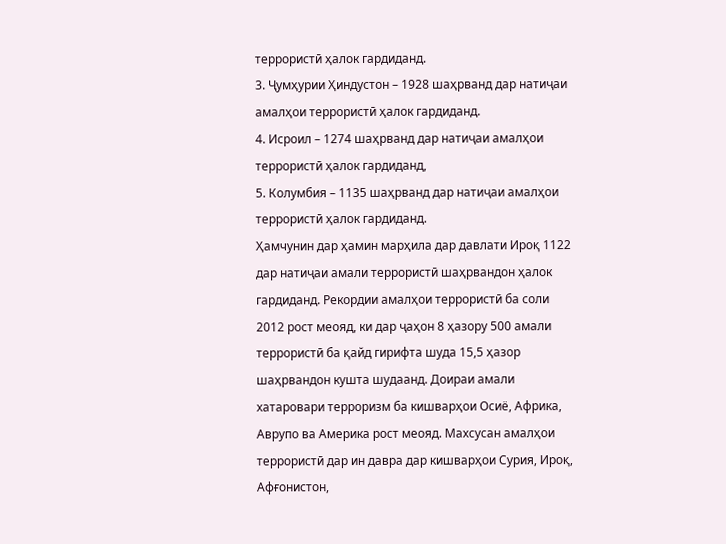террористӣ ҳалок гардиданд.
3. Ҷумҳурии Ҳиндустон – 1928 шаҳрванд дар натиҷаи амалҳои террористӣ ҳалок гардиданд.
4. Исроил – 1274 шаҳрванд дар натиҷаи амалҳои террористӣ ҳалок гардиданд,
5. Колумбия – 1135 шаҳрванд дар натиҷаи амалҳои террористӣ ҳалок гардиданд.
Ҳамчунин дар ҳамин марҳила дар давлати Ироқ 1122 дар натиҷаи амали террористӣ шаҳрвандон ҳалок гардиданд. Рекордии амалҳои террористӣ ба соли 2012 рост меояд, ки дар ҷаҳон 8 ҳазору 500 амали террористӣ ба қайд гирифта шуда 15,5 ҳазор шаҳрвандон кушта шудаанд. Доираи амали хатаровари терроризм ба кишварҳои Осиё, Африка, Аврупо ва Америка рост меояд. Махсусан амалҳои террористӣ дар ин давра дар кишварҳои Сурия, Ироқ, Афғонистон,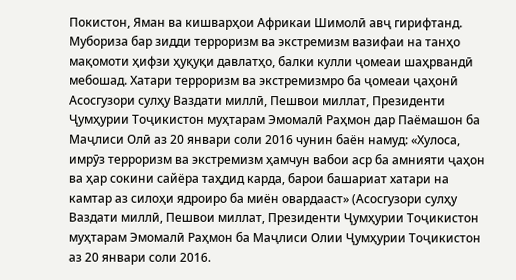Покистон, Яман ва кишварҳои Африкаи Шимолӣ авҷ гирифтанд.
Мубориза бар зидди терроризм ва экстремизм вазифаи на танҳо мақомоти ҳифзи ҳуқуқи давлатҳо, балки кулли ҷомеаи шаҳрвандӣ мебошад. Хатари терроризм ва экстремизмро ба ҷомеаи ҷаҳонӣ Асосгузори сулҳу Ваздати миллӣ, Пешвои миллат, Президенти Ҷумҳурии Тоҷикистон муҳтарам Эмомалӣ Раҳмон дар Паёмашон ба Маҷлиси Олӣ аз 20 январи соли 2016 чунин баён намуд: «Хулоса, имрӯз терроризм ва экстремизм ҳамчун вабои аср ба амнияти ҷаҳон ва ҳар сокини сайёра таҳдид карда, барои башариат хатари на камтар аз силоҳи ядроиро ба миён овардааст» (Асосгузори сулҳу Ваздати миллӣ, Пешвои миллат, Президенти Ҷумҳурии Тоҷикистон муҳтарам Эмомалӣ Раҳмон ба Маҷлиси Олии Ҷумҳурии Тоҷикистон аз 20 январи соли 2016.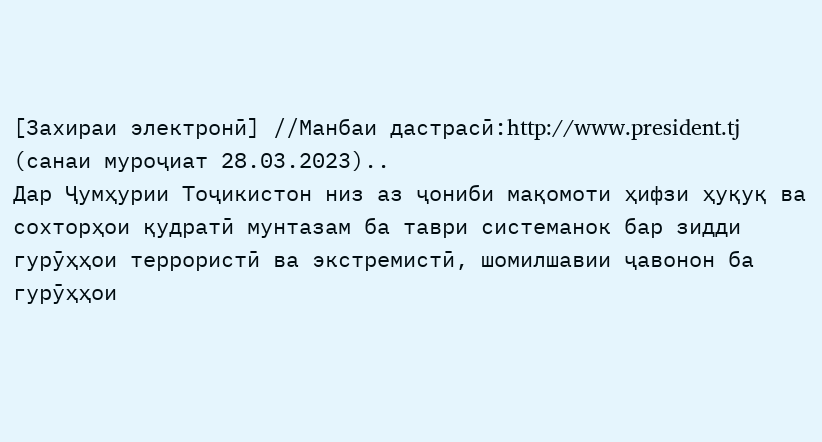[Захираи электронӣ] //Манбаи дастрасӣ:http://www.president.tj (санаи муроҷиат 28.03.2023)..
Дар Ҷумҳурии Тоҷикистон низ аз ҷониби мақомоти ҳифзи ҳуқуқ ва сохторҳои қудратӣ мунтазам ба таври системанок бар зидди гурӯҳҳои террористӣ ва экстремистӣ, шомилшавии ҷавонон ба гурӯҳҳои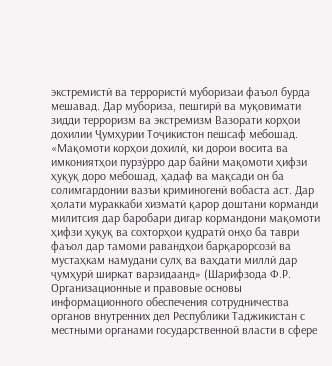экстремистӣ ва террористӣ муборизаи фаъол бурда мешавад. Дар мубориза, пешгирӣ ва муқовимати зидди терроризм ва экстремизм Вазорати корҳои дохилии Ҷумҳурии Тоҷикистон пешсаф мебошад. «Мақомоти корҳои дохилӣ, ки дорои восита ва имкониятҳои пурзӯрро дар байни мақомоти ҳифзи ҳуқуқ доро мебошад, ҳадаф ва мақсади он ба солимгардонии вазъи криминогенӣ вобаста аст. Дар ҳолати мураккаби хизматӣ қарор доштани корманди милитсия дар баробари дигар кормандони мақомоти ҳифзи ҳуқуқ ва сохторҳои қудратӣ онҳо ба таври фаъол дар тамоми равандҳои барқарорсозӣ ва мустаҳкам намудани сулҳ ва ваҳдати миллӣ дар ҷумҳурӣ ширкат варзидаанд» (Шарифзода Ф.Р. Организационные и правовые основы информационного обеспечения сотрудничества органов внутренних дел Республики Таджикистан с местными органами государственной власти в сфере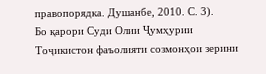правопорядка. Душанбе, 2010. С. 3).
Бо қарори Суди Олии Ҷумҳурии Тоҷикистон фаъолияти созмонҳои зерини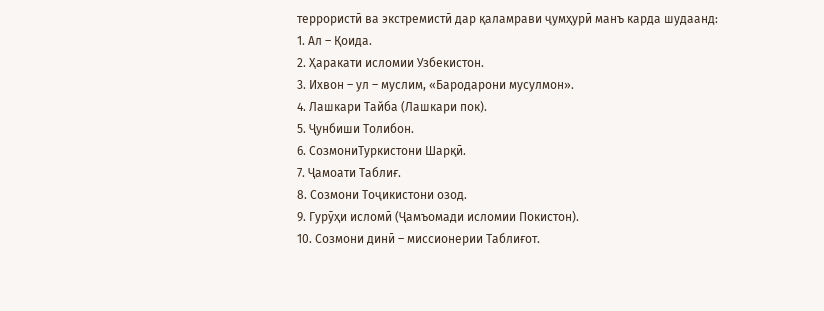террористӣ ва экстремистӣ дар қаламрави ҷумҳурӣ манъ карда шудаанд:
1. Ал – Қоида.
2. Ҳаракати исломии Узбекистон.
3. Ихвон – ул – муслим, «Бародарони мусулмон».
4. Лашкари Тайба (Лашкари пок).
5. Ҷунбиши Толибон.
6. СозмониТуркистони Шарқӣ.
7. Ҷамоати Таблиғ.
8. Созмони Тоҷикистони озод.
9. Гурӯҳи исломӣ (Ҷамъомади исломии Покистон).
10. Созмони динӣ – миссионерии Таблиғот.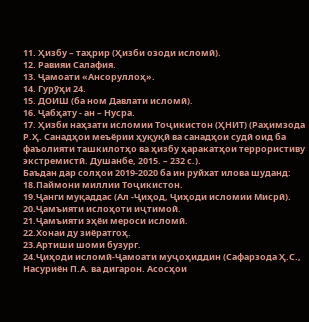11. Ҳизбу – таҳрир (Ҳизби озоди исломӣ).
12. Равияи Салафия.
13. Ҷамоати «Ансоруллоҳ».
14. Гурӯҳи 24.
15. ДОИШ (ба ном Давлати исломӣ).
16. Ҷабҳату - ан – Нусра.
17. Ҳизби наҳзати исломии Тоҷикистон (ҲНИТ) (Раҳимзода Р.Ҳ. Санадҳои меъёрии ҳуқуқӣ ва санадҳои судӣ оид ба фаъолияти ташкилотҳо ва ҳизбу ҳаракатҳои террористиву экстремистӣ. Душанбе, 2015. – 232 с.).
Баъдан дар солҳои 2019-2020 ба ин руйхат илова шуданд:
18.Паймони миллии Тоҷикистон.
19.Ҷанги муқаддас (Ал -Ҷиҳод, Ҷиҳоди исломии Мисрӣ).
20.Ҷамъияти ислоҳоти иҷтимоӣ.
21.Ҷамъияти эҳёи мероси исломӣ.
22.Хонаи ду зиёратгоҳ.
23.Артиши шоми бузург.
24.Ҷиҳоди исломӣ-Ҷамоати муҷоҳиддин (Сафарзода Ҳ.С., Насуриён П.А. ва дигарон. Асосҳои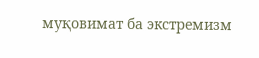муқовимат ба экстремизм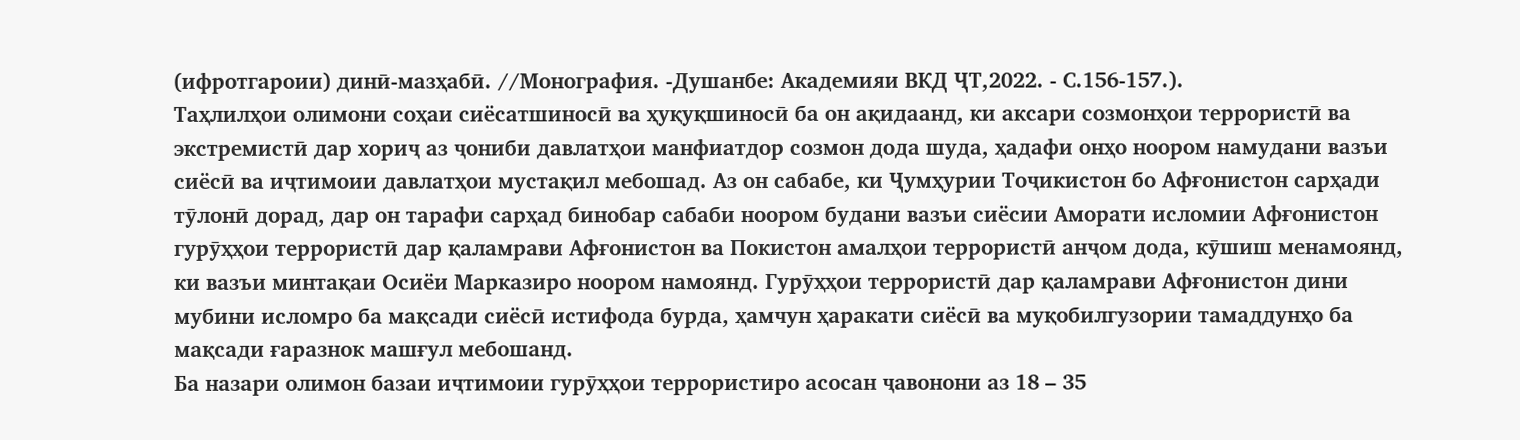(ифротгароии) динӣ-мазҳабӣ. //Монография. -Душанбе: Академияи ВКД ҶТ,2022. - С.156-157.).
Таҳлилҳои олимони соҳаи сиёсатшиносӣ ва ҳуқуқшиносӣ ба он ақидаанд, ки аксари созмонҳои террористӣ ва экстремистӣ дар хориҷ аз ҷониби давлатҳои манфиатдор созмон дода шуда, ҳадафи онҳо ноором намудани вазъи сиёсӣ ва иҷтимоии давлатҳои мустақил мебошад. Аз он сабабе, ки Ҷумҳурии Тоҷикистон бо Афғонистон сарҳади тӯлонӣ дорад, дар он тарафи сарҳад бинобар сабаби ноором будани вазъи сиёсии Аморати исломии Афғонистон гурӯҳҳои террористӣ дар қаламрави Афғонистон ва Покистон амалҳои террористӣ анҷом дода, кӯшиш менамоянд, ки вазъи минтақаи Осиёи Марказиро ноором намоянд. Гурӯҳҳои террористӣ дар қаламрави Афғонистон дини мубини исломро ба мақсади сиёсӣ истифода бурда, ҳамчун ҳаракати сиёсӣ ва муқобилгузории тамаддунҳо ба мақсади ғаразнок машғул мебошанд.
Ба назари олимон базаи иҷтимоии гурӯҳҳои террористиро асосан ҷавонони аз 18 – 35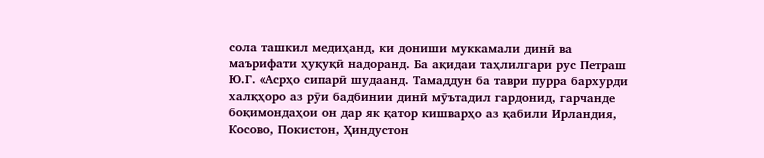сола ташкил медиҳанд, ки дониши муккамали динӣ ва маърифати ҳуқуқӣ надоранд. Ба ақидаи таҳлилгари рус Петраш Ю.Г. «Асрҳо сипарӣ шудаанд. Тамаддун ба таври пурра бархурди халқҳоро аз рӯи бадбинии динӣ мӯътадил гардонид, гарчанде боқимондаҳои он дар як қатор кишварҳо аз қабили Ирландия, Косово, Покистон, Ҳиндустон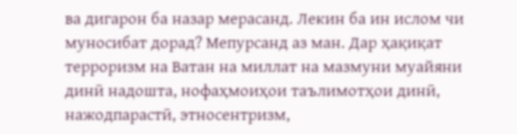ва дигарон ба назар мерасанд. Лекин ба ин ислом чи муносибат дорад? Мепурсанд аз ман. Дар ҳақиқат терроризм на Ватан на миллат на мазмуни муайяни динӣ надошта, нофаҳмоиҳои таълимотҳои динӣ, нажодпарастӣ, этносентризм,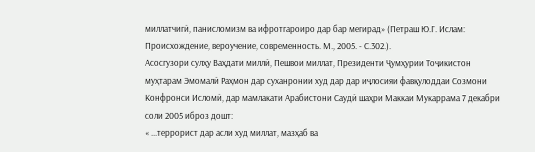миллатчигӣ, панисломизм ва ифротгароиро дар бар мегирад» (Петраш Ю.Г. Ислам: Происхождение, вероучение, современность. М., 2005. - С.302.).
Асосгузори сулҳу Ваҳдати миллӣ, Пешвои миллат, Президенти Ҷумҳурии Тоҷикистон муҳтарам Эмомалӣ Раҳмон дар суханронии худ дар дар иҷлосияи фавқулоддаи Созмони Конфронси Исломӣ, дар мамлакати Арабистони Саудӣ шаҳри Маккаи Мукаррама 7 декабри соли 2005 иброз дошт:
« ...террорист дар асли худ миллат, мазҳаб ва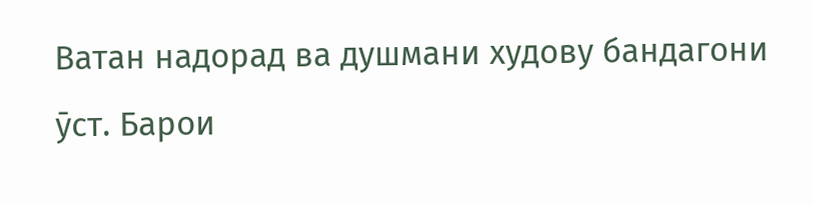Ватан надорад ва душмани худову бандагони ӯст. Барои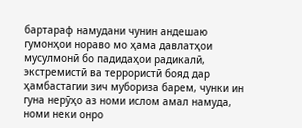бартараф намудани чунин андешаю гумонҳои нораво мо ҳама давлатҳои мусулмонӣ бо падидаҳои радикалӣ, экстремистӣ ва террористӣ бояд дар ҳамбастагии зич мубориза барем, чунки ин гуна нерӯҳо аз номи ислом амал намуда, номи неки онро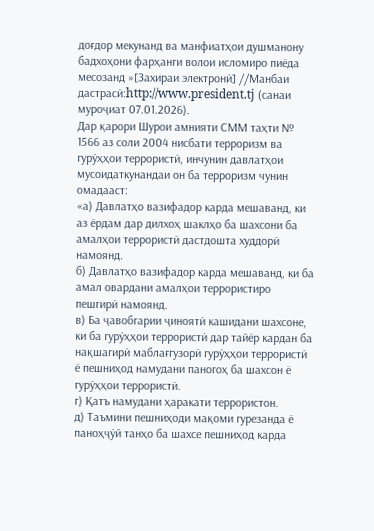доғдор мекунанд ва манфиатҳои душманону бадхоҳони фарҳанги волои исломиро пиёда месозанд »[Захираи электронӣ] //Манбаи дастрасӣ:http://www.president.tj (санаи муроҷиат 07.01.2026).
Дар қарори Шурои амнияти СММ таҳти № 1566 аз соли 2004 нисбати терроризм ва гурӯҳҳои террористӣ, инчунин давлатҳои мусоидаткунандаи он ба терроризм чунин омадааст:
«а) Давлатҳо вазифадор карда мешаванд, ки аз ёрдам дар дилхоҳ шаклҳо ба шахсони ба амалҳои террористӣ дастдошта худдорӣ намоянд.
б) Давлатҳо вазифадор карда мешаванд, ки ба амал овардани амалҳои террористиро пешгирӣ намоянд.
в) Ба ҷавобгарии ҷиноятӣ кашидани шахсоне, ки ба гурӯҳҳои террористӣ дар тайёр кардан ба нақшагирӣ маблағгузорӣ гурӯҳҳои террористӣ ё пешниҳод намудани паногоҳ ба шахсон ё гурӯҳҳои террористӣ.
г) Қатъ намудани ҳаракати террористон.
д) Таъмини пешниҳоди мақоми гурезанда ё паноҳҷӯй танҳо ба шахсе пешниҳод карда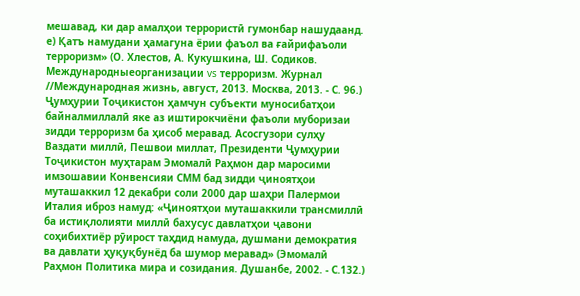мешавад, ки дар амалҳои террористӣ гумонбар нашудаанд.
е) Қатъ намудани ҳамагуна ёрии фаъол ва ғайрифаъоли терроризм» (О. Хлестов, А. Кукушкина, Ш. Содиков. Международныеорганизации vs терроризм. Журнал //Международная жизнь, август, 2013. Москва, 2013. - С. 96.)
Ҷумҳурии Тоҷикистон ҳамчун субъекти муносибатҳои байналмиллалӣ яке аз иштирокчиёни фаъоли муборизаи зидди терроризм ба ҳисоб меравад. Асосгузори сулҳу Ваздати миллӣ, Пешвои миллат, Президенти Ҷумҳурии Тоҷикистон муҳтарам Эмомалӣ Раҳмон дар маросими имзошавии Конвенсияи СММ бад зидди ҷиноятҳои муташаккил 12 декабри соли 2000 дар шаҳри Палермои Италия иброз намуд: «Ҷиноятҳои муташаккили трансмиллӣ ба истиқлолияти миллӣ бахусус давлатҳои ҷавони соҳибихтиёр рӯирост таҳдид намуда, душмани демократия ва давлати ҳуқуқбунёд ба шумор меравад» (Эмомалӣ Раҳмон Политика мира и созидания. Душанбе, 2002. - С.132.)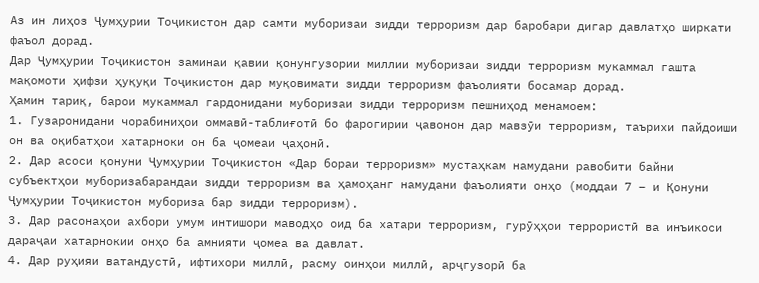Аз ин лиҳоз Ҷумҳурии Тоҷикистон дар самти муборизаи зидди терроризм дар баробари дигар давлатҳо ширкати фаъол дорад.
Дар Ҷумҳурии Тоҷикистон заминаи қавии қонунгузории миллии муборизаи зидди терроризм мукаммал гашта мақомоти ҳифзи ҳуқуқи Тоҷикистон дар муқовимати зидди терроризм фаъолияти босамар дорад.
Ҳамин тариқ, барои мукаммал гардонидани муборизаи зидди терроризм пешниҳод менамоем:
1. Гузаронидани чорабиниҳои оммавӣ-таблиғотӣ бо фарогирии ҷавонон дар мавзӯи терроризм, таърихи пайдоиши он ва оқибатҳои хатарноки он ба ҷомеаи ҷаҳонӣ.
2. Дар асоси қонуни Ҷумҳурии Тоҷикистон «Дар бораи терроризм» мустаҳкам намудани равобити байни субъектҳои муборизабарандаи зидди терроризм ва ҳамоҳанг намудани фаъолияти онҳо (моддаи 7 – и Қонуни Ҷумҳурии Тоҷикистон мубориза бар зидди терроризм).
3. Дар расонаҳои ахбори умум интишори маводҳо оид ба хатари терроризм, гурӯҳҳои террористӣ ва инъикоси дараҷаи хатарнокии онҳо ба амнияти ҷомеа ва давлат.
4. Дар руҳияи ватандустӣ, ифтихори миллӣ, расму оинҳои миллӣ, арҷгузорӣ ба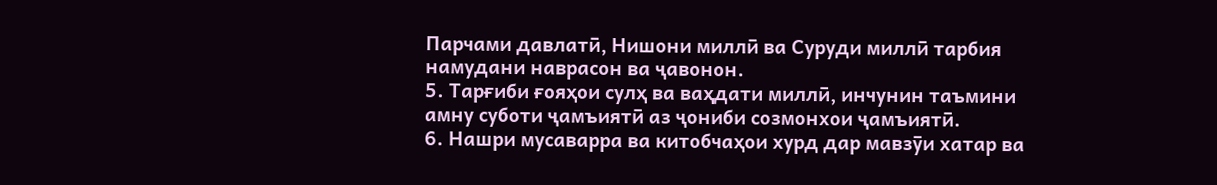Парчами давлатӣ, Нишони миллӣ ва Суруди миллӣ тарбия намудани наврасон ва ҷавонон.
5. Тарғиби ғояҳои сулҳ ва ваҳдати миллӣ, инчунин таъмини амну суботи ҷамъиятӣ аз ҷониби созмонхои ҷамъиятӣ.
6. Нашри мусаварра ва китобчаҳои хурд дар мавзӯи хатар ва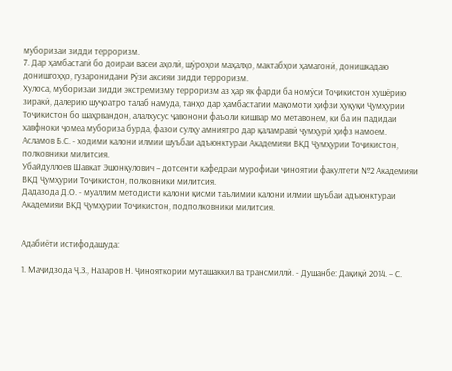муборизаи зидди терроризм.
7. Дар ҳамбастагӣ бо доираи васеи аҳолӣ, шӯроҳои маҳалҳо, мактабҳои ҳамагонӣ, донишкадаю донишгоҳҳо, гузаронидани Рӯзи аксияи зидди терроризм.
Хулоса, муборизаи зидди экстремизму терроризм аз ҳар як фарди ба номӯси Тоҷикистон хушёрию зиракӣ, далерию шуҷоатро талаб намуда, танҳо дар ҳамбастагии мақомоти ҳифзи ҳуқуқи Ҷумҳурии Тоҷикистон бо шаҳрвандон, алалхусус ҷавонони фаъоли кишвар мо метавонем, ки ба ин падидаи хавфноки ҷомеа мубориза бурда, фазои сулҳу амниятро дар қаламравӣ ҷумҳурӣ ҳифз намоем.
Асламов Б.С. - ходими калони илмии шуъбаи адъюнктураи Академияи ВКД Ҷумҳурии Тоҷикистон, полковники милитсия.
Убайдуллоев Шавкат Эшонқулович – дотсенти кафедраи мурофиаи ҷиноятии факултети №2 Академияи ВКД Ҷумҳурии Тоҷикистон, полковники милитсия.
Дадазода Д.О. - муаллим методисти калони қисми таълимии калони илмии шуъбаи адъюнктураи Академияи ВКД Ҷумҳурии Тоҷикистон, подполковники милитсия.


Адабиёти истифодашуда:

1. Маҷидзода Ҷ.З., Назаров Н. Ҷинояткории муташаккил ва трансмиллӣ. - Душанбе: Дақиқӣ 2014. – С.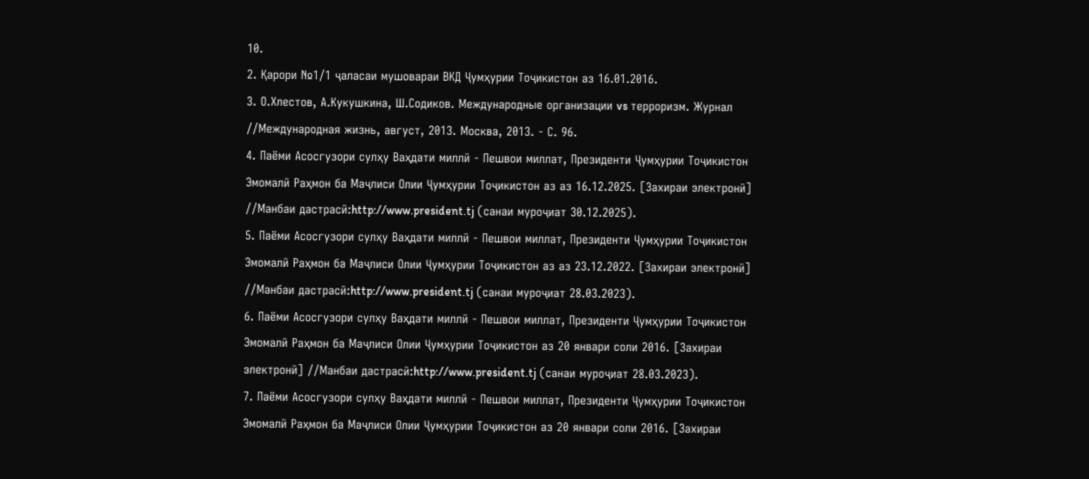10.
2. Қарори №1/1 ҷаласаи мушовараи ВКД Ҷумҳурии Тоҷикистон аз 16.01.2016.
3. О.Хлестов, А.Кукушкина, Ш.Содиков. Международные организации vs терроризм. Журнал //Международная жизнь, август, 2013. Москва, 2013. - С. 96.
4. Паёми Асосгузори сулҳу Ваҳдати миллӣ - Пешвои миллат, Президенти Ҷумҳурии Тоҷикистон Эмомалӣ Раҳмон ба Маҷлиси Олии Ҷумҳурии Тоҷикистон аз аз 16.12.2025. [Захираи электронӣ] //Манбаи дастрасӣ:http://www.president.tj (санаи муроҷиат 30.12.2025).
5. Паёми Асосгузори сулҳу Ваҳдати миллӣ - Пешвои миллат, Президенти Ҷумҳурии Тоҷикистон Эмомалӣ Раҳмон ба Маҷлиси Олии Ҷумҳурии Тоҷикистон аз аз 23.12.2022. [Захираи электронӣ] //Манбаи дастрасӣ:http://www.president.tj (санаи муроҷиат 28.03.2023).
6. Паёми Асосгузори сулҳу Ваҳдати миллӣ - Пешвои миллат, Президенти Ҷумҳурии Тоҷикистон Эмомалӣ Раҳмон ба Маҷлиси Олии Ҷумҳурии Тоҷикистон аз 20 январи соли 2016. [Захираи электронӣ] //Манбаи дастрасӣ:http://www.president.tj (санаи муроҷиат 28.03.2023).
7. Паёми Асосгузори сулҳу Ваҳдати миллӣ - Пешвои миллат, Президенти Ҷумҳурии Тоҷикистон Эмомалӣ Раҳмон ба Маҷлиси Олии Ҷумҳурии Тоҷикистон аз 20 январи соли 2016. [Захираи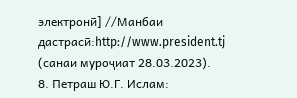электронӣ] //Манбаи дастрасӣ:http://www.president.tj (санаи муроҷиат 28.03.2023).
8. Петраш Ю.Г. Ислам: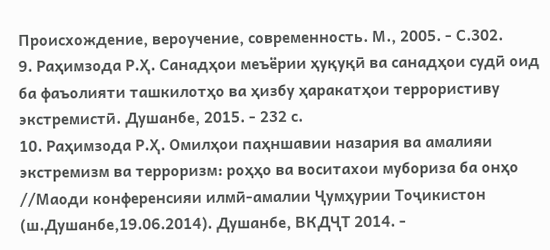Происхождение, вероучение, современность. М., 2005. - С.302.
9. Раҳимзода Р.Ҳ. Санадҳои меъёрии ҳуқуқӣ ва санадҳои судӣ оид ба фаъолияти ташкилотҳо ва ҳизбу ҳаракатҳои террористиву экстремистӣ. Душанбе, 2015. - 232 с.
10. Раҳимзода Р.Ҳ. Омилҳои паҳншавии назария ва амалияи экстремизм ва терроризм: роҳҳо ва воситахои мубориза ба онҳо //Маоди конференсияи илмӣ-амалии Ҷумҳурии Тоҷикистон (ш.Душанбе,19.06.2014). Душанбе, ВКДҶТ 2014. -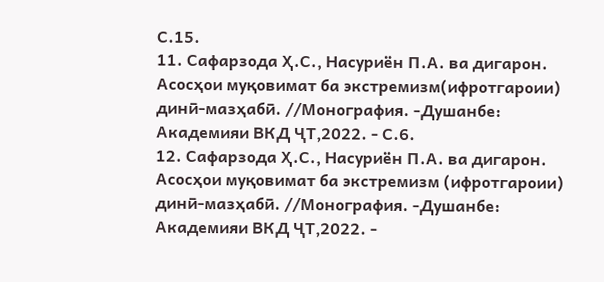С.15.
11. Сафарзода Ҳ.С., Насуриён П.А. ва дигарон. Асосҳои муқовимат ба экстремизм(ифротгароии) динӣ-мазҳабӣ. //Монография. -Душанбе: Академияи ВКД ҶТ,2022. - С.6.
12. Сафарзода Ҳ.С., Насуриён П.А. ва дигарон. Асосҳои муқовимат ба экстремизм (ифротгароии) динӣ-мазҳабӣ. //Монография. -Душанбе: Академияи ВКД ҶТ,2022. -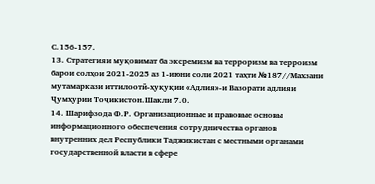С.156-157.
13. Стратегияи муқовимат ба эксремизм ва терроризм ва терроизм барои солҳои 2021-2025 аз 1-июни соли 2021 таҳти №187//Махзани мутамаркази иттилоотӣ-ҳуқуқии «Адлия»-и Вазорати адлияи Ҷумҳурии Тоҷикистон.Шакли 7.0.
14. Шарифзода Ф.Р. Организационные и правовые основы информационного обеспечения сотрудничества органов внутренних дел Республики Таджикистан с местными органами государственной власти в сфере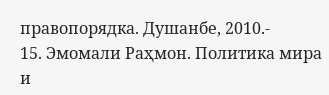правопорядка. Душанбе, 2010.-
15. Эмомали Раҳмон. Политика мира и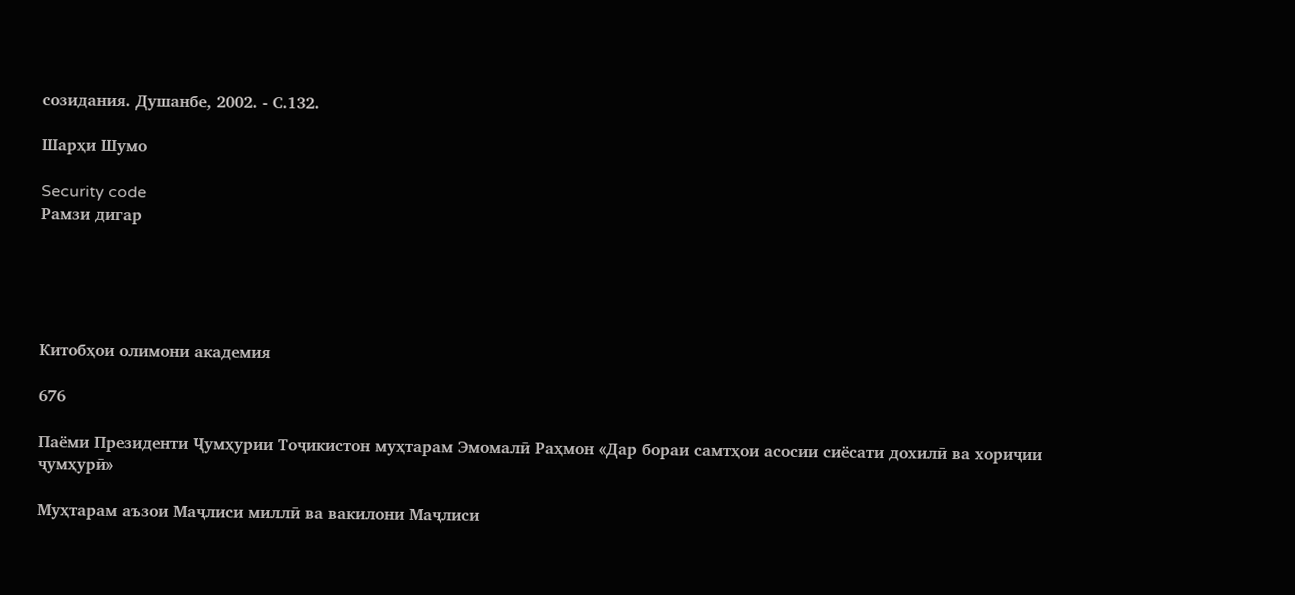созидания. Душанбе, 2002. - С.132.

Шарҳи Шумо

Security code
Рамзи дигар





Китобҳои олимони академия

676

Паёми Президенти Ҷумҳурии Тоҷикистон муҳтарам Эмомалӣ Раҳмон «Дар бораи самтҳои асосии сиёсати дохилӣ ва хориҷии ҷумҳурӣ»

Муҳтарам аъзои Маҷлиси миллӣ ва вакилони Маҷлиси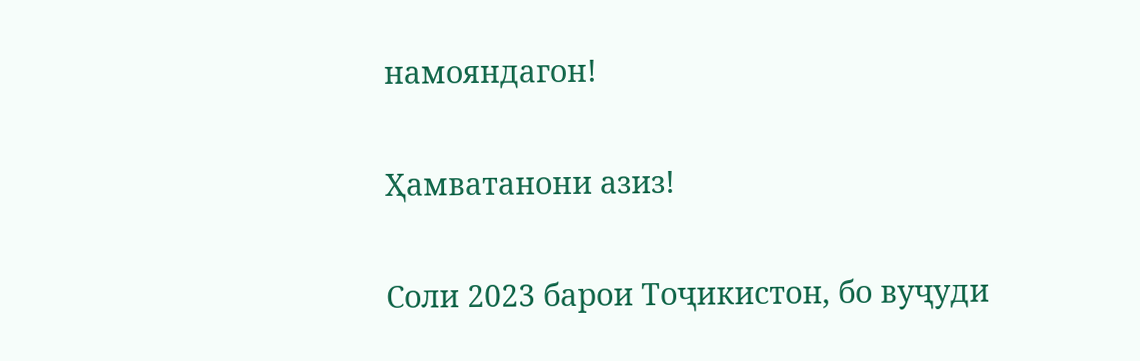намояндагон!

Ҳамватанони азиз!

Соли 2023 барои Тоҷикистон, бо вуҷуди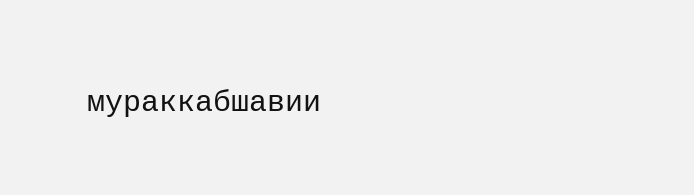мураккабшавии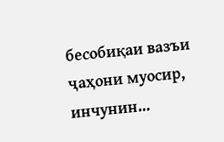бесобиқаи вазъи ҷаҳони муосир, инчунин...